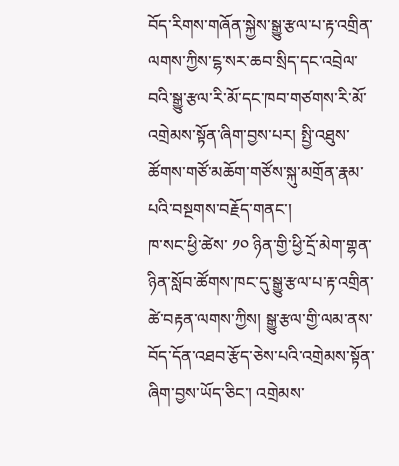བོད་རིགས་གཞོན་སྐྱེས་སྒྱུ་རྩལ་པ་རྟ་འགྲིན་ལགས་ཀྱིས་ངྷ་སར་ཆབ་སྲིད་དང་འབྲེལ་བའི་སྒྱུ་རྩལ་རི་མོ་དང་ཁབ་གཙགས་རི་མོ་འགྲེམས་སྟོན་ཞིག་བྱས་པར། སྤྱི་འཐུས་ཚོགས་གཙོ་མཆོག་གཙོས་སྐུ་མགྲོན་རྣམ་པའི་བསྔགས་བརྗོད་གནང་།
ཁ་སང་ཕྱི་ཚེས་ ༡༠ ཉིན་གྱི་ཕྱི་དྲོ་མེག་གྷན་ཉིན་སློབ་ཚོགས་ཁང་དུ་སྒྱུ་རྩལ་པ་རྟ་འགྲིན་ཚེ་བརྟན་ལགས་ཀྱིས། སྒྱུ་རྩལ་གྱི་ལམ་ནས་བོད་དོན་འཐབ་རྩོད་ཅེས་པའི་འགྲེམས་སྟོན་ཞིག་བྱས་ཡོད་ཅིང་། འགྲེམས་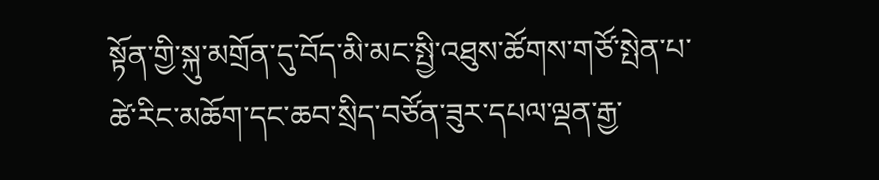སྟོན་གྱི་སྐུ་མགྲོན་དུ་བོད་མི་མང་སྤྱི་འཐུས་ཚོགས་གཙོ་སྤེན་པ་ཚེ་རིང་མཆོག་དང་ཆབ་སྲིད་བཙོན་ཟུར་དཔལ་ལྡན་རྒྱ་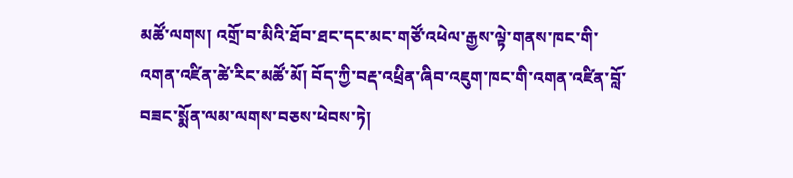མཚོ་ལགས། འགྲོ་བ་མིའི་ཐོབ་ཐང་དང་མང་གཙོ་འཕེལ་རྒྱས་ལྟེ་གནས་ཁང་གི་འགན་འཛིན་ཚེ་རིང་མཚོ་མོ། བོད་ཀྱི་བརྡ་འཕྲིན་ཞིབ་འཇུག་ཁང་གི་འགན་འཛིན་བློ་བཟང་སྨོན་ལམ་ལགས་བཅས་ཕེབས་ཏེ།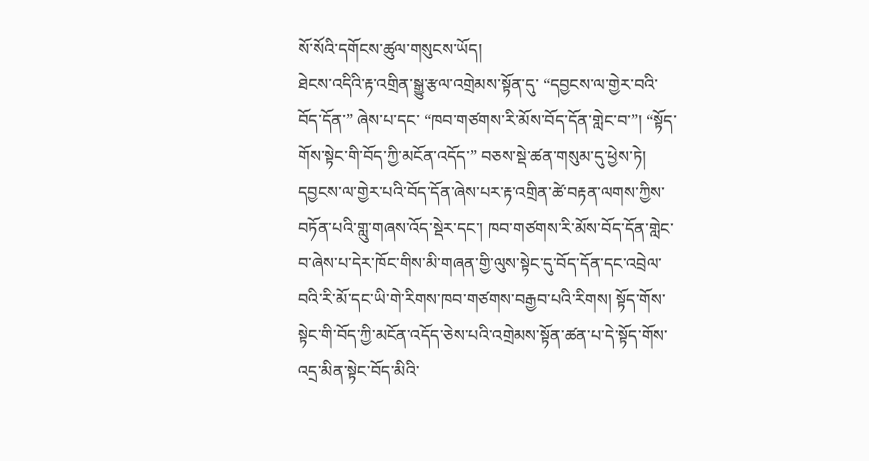སོ་སོའི་དགོངས་ཚུལ་གསུངས་ཡོད།
ཐེངས་འདིའི་རྟ་འགྲིན་སྒྱུ་རྩལ་འགྲེམས་སྟོན་དུ་ “དབྱངས་ལ་གྱེར་བའི་བོད་དོན་” ཞེས་པ་དང་ “ཁབ་གཙགས་རི་མོས་བོད་དོན་གླེང་བ་”། “སྟོད་གོས་སྟེང་གི་བོད་ཀྱི་མངོན་འདོད་” བཅས་སྡེ་ཚན་གསུམ་དུ་ཕྱེས་ཏེ། དབྱངས་ལ་གྱེར་པའི་བོད་དོན་ཞེས་པར་རྟ་འགྲིན་ཚེ་བརྟན་ལགས་ཀྱིས་བཏོན་པའི་གླུ་གཞས་འོད་སྡེར་དང་། ཁབ་གཙགས་རི་མོས་བོད་དོན་གླེང་བ་ཞེས་པ་དེར་ཁོང་གིས་མི་གཞན་གྱི་ལུས་སྟེང་དུ་བོད་དོན་དང་འབྲེལ་བའི་རི་མོ་དང་ཡི་གེ་རིགས་ཁབ་གཙགས་བརྒྱབ་པའི་རིགས། སྟོད་གོས་སྟེང་གི་བོད་ཀྱི་མངོན་འདོད་ཅེས་པའི་འགྲེམས་སྟོན་ཚན་པ་དེ་སྟོད་གོས་འདྲ་མིན་སྟེང་བོད་མིའི་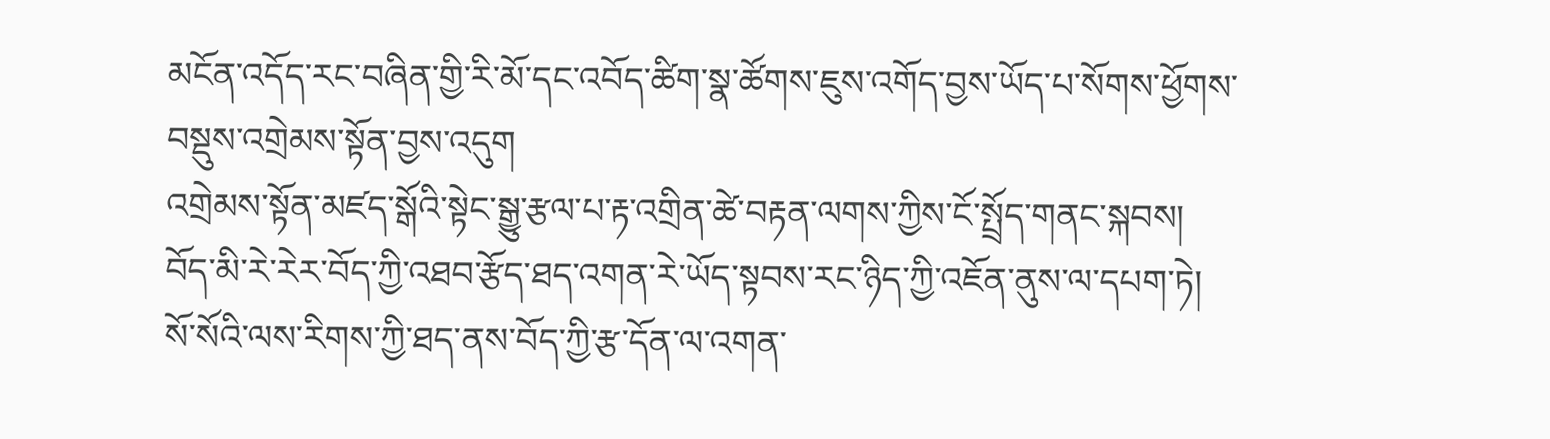མངོན་འདོད་རང་བཞིན་གྱི་རི་མོ་དང་འབོད་ཚིག་སྣ་ཚོགས་ཇུས་འགོད་བྱས་ཡོད་པ་སོགས་ཕྱོགས་བསྡུས་འགྲེམས་སྟོན་བྱས་འདུག
འགྲེམས་སྟོན་མཛད་སྒོའི་སྟེང་སྒྱུ་རྩལ་པ་རྟ་འགྲིན་ཚེ་བརྟན་ལགས་ཀྱིས་ངོ་སྤྲོད་གནང་སྐབས། བོད་མི་རེ་རེར་བོད་ཀྱི་འཐབ་རྩོད་ཐད་འགན་རེ་ཡོད་སྟབས་རང་ཉིད་ཀྱི་འཇོན་ནུས་ལ་དཔག་ཏེ། སོ་སོའི་ལས་རིགས་ཀྱི་ཐད་ནས་བོད་ཀྱི་རྩ་དོན་ལ་འགན་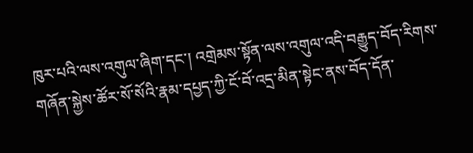ཁུར་པའི་ལས་འགུལ་ཞིག་དང་། འགྲེམས་སྟོན་ལས་འགུལ་འདི་བརྒྱུད་བོད་རིགས་གཞོན་སྐྱེས་ཚོར་སོ་སོའི་རྣམ་དཔྱད་ཀྱི་ངོ་བོ་འདྲ་མིན་སྟེང་ནས་བོད་དོན་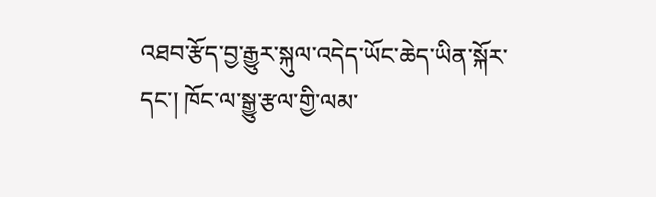འཐབ་རྩོད་བྱ་རྒྱུར་སྐུལ་འདེད་ཡོང་ཆེད་ཡིན་སྐོར་དང་། ཁོང་ལ་སྒྱུ་རྩལ་གྱི་ལམ་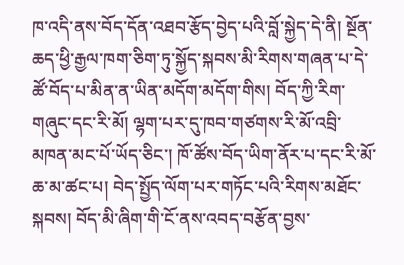ཁ་འདི་ནས་བོད་དོན་འཐབ་རྩོད་བྱེད་པའི་བློ་སྐྱེད་དེ་ནི། སྔོན་ཆད་ཕྱི་རྒྱལ་ཁག་ཅིག་ཏུ་སྐྱོད་སྐབས་མི་རིགས་གཞན་པ་དེ་ཚོ་བོད་པ་མིན་ན་ཡིན་མདོག་མདོག་གིས། བོད་ཀྱི་རིག་གཞུང་དང་རི་མོ། ལྷག་པར་དུ་ཁབ་གཙགས་རི་མོ་འབྲི་མཁན་མང་པོ་ཡོད་ཅིང་། ཁོ་ཚོས་བོད་ཡིག་ནོར་པ་དང་རི་མོ་ཆ་མ་ཚང་པ། བེད་སྤྱོད་ལོག་པར་གཏོང་པའི་རིགས་མཐོང་སྐབས། བོད་མི་ཞིག་གི་ངོ་ནས་འབད་བརྩོན་བྱས་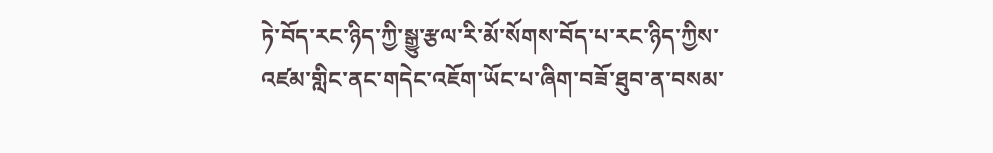ཏེ་བོད་རང་ཉིད་ཀྱི་སྒྱུ་རྩལ་རི་མོ་སོགས་བོད་པ་རང་ཉིད་ཀྱིས་འཛམ་གླིང་ནང་གདེང་འཇོག་ཡོང་པ་ཞིག་བཟོ་ཐུབ་ན་བསམ་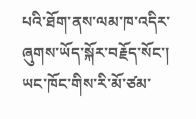པའི་ཐོག་ནས་ལམ་ཁ་འདིར་ཞུགས་ཡོད་སྐོར་བརྗོད་སོང་།
ཡང་ཁོང་གིས་རི་མོ་ཙམ་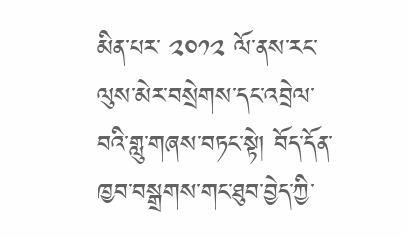མིན་པར་ ༢༠༡༢ ལོ་ནས་རང་ལུས་མེར་བསྲེགས་དང་འབྲེལ་བའི་གླུ་གཞས་བཏང་སྟེ། བོད་དོན་ཁྱབ་བསྒྲགས་གང་ཐུབ་བྱེད་ཀྱི་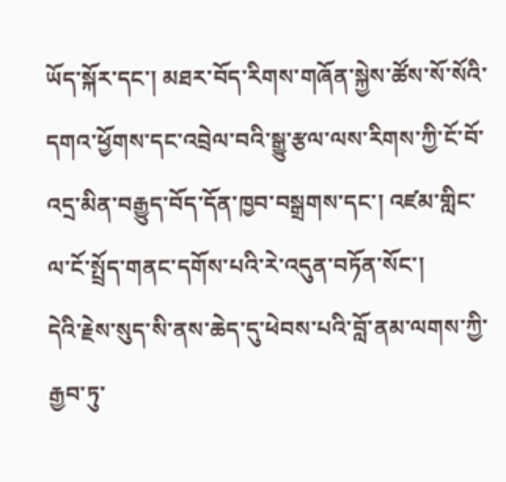ཡོད་སྐོར་དང་། མཐར་བོད་རིགས་གཞོན་སྐྱེས་ཚོས་སོ་སོའི་དགའ་ཕྱོགས་དང་འབྲེལ་བའི་སྒྱུ་རྩལ་ལས་རིགས་ཀྱི་ངོ་བོ་འདྲ་མིན་བརྒྱུད་བོད་དོན་ཁྱབ་བསྒྲགས་དང་། འཛམ་གླིང་ལ་ངོ་སྤྲོད་གནང་དགོས་པའི་རེ་འདུན་བཏོན་སོང་།
དེའི་རྗེས་སུད་སི་ནས་ཆེད་དུ་ཕེབས་པའི་བློ་ནམ་ལགས་ཀྱི་རྒྱབ་ཏུ་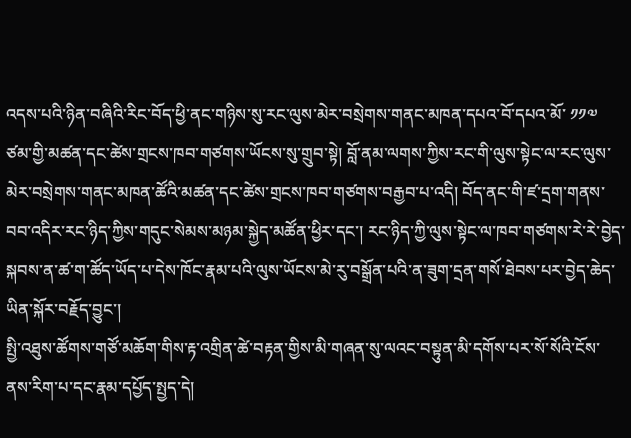འདས་པའི་ཉིན་བཞིའི་རིང་བོད་ཕྱི་ནང་གཉིས་སུ་རང་ལུས་མེར་བསྲེགས་གནང་མཁན་དཔའ་བོ་དཔའ་མོ་ ༡༡༧ ཙམ་གྱི་མཚན་དང་ཚེས་གྲངས་ཁབ་གཙགས་ཡོངས་སུ་གྲུབ་སྟེ། བློ་ནམ་ལགས་ཀྱིས་རང་གི་ལུས་སྟེང་ལ་རང་ལུས་མེར་བསྲེགས་གནང་མཁན་ཚོའི་མཚན་དང་ཚེས་གྲངས་ཁབ་གཙགས་བརྒྱབ་པ་འདི། བོད་ནང་གི་ཛ་དྲག་གནས་བབ་འདིར་རང་ཉིད་ཀྱིས་གདུང་སེམས་མཉམ་སྐྱེད་མཚོན་ཕྱིར་དང་། རང་ཉིད་ཀྱི་ལུས་སྟེང་ལ་ཁབ་གཙགས་རེ་རེ་བྱེད་སྐབས་ན་ཚ་ག་ཚོད་ཡོད་པ་དེས་ཁོང་རྣམ་པའི་ལུས་ཡོངས་མེ་རུ་བསྒྲོན་པའི་ན་ཟུག་དྲན་གསོ་ཐེབས་པར་བྱེད་ཆེད་ཡིན་སྐོར་བརྗོད་བྱུང་།
སྤྱི་འཐུས་ཚོགས་གཙོ་མཆོག་གིས་རྟ་འགྲིན་ཚེ་བརྟན་གྱིས་མི་གཞན་སུ་ལའང་བསྟུན་མི་དགོས་པར་སོ་སོའི་ངོས་ནས་རིག་པ་དང་རྣམ་དཔྱོད་སྤྱད་དེ།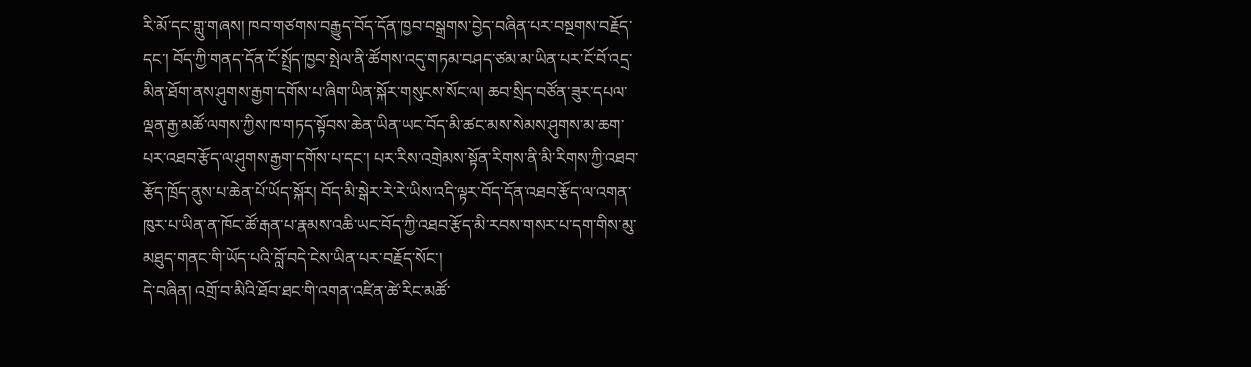རི་མོ་དང་གླུ་གཞས། ཁབ་གཙགས་བརྒྱུད་བོད་དོན་ཁྱབ་བསྒྲགས་བྱེད་བཞིན་པར་བསྔགས་བརྗོད་དང་། བོད་ཀྱི་གནད་དོན་ངོ་སྤྲོད་ཁྱབ་སྤེལ་ནི་ཚོགས་འདུ་གཏམ་བཤད་ཙམ་མ་ཡིན་པར་ངོ་བོ་འདྲ་མིན་ཐོག་ནས་ཤུགས་རྒྱག་དགོས་པ་ཞིག་ཡིན་སྐོར་གསུངས་སོང་ལ། ཆབ་སྲིད་བཙོན་ཟུར་དཔལ་ལྡན་རྒྱ་མཚོ་ལགས་ཀྱིས་ཁ་གཏད་སྟོབས་ཆེན་ཡིན་ཡང་བོད་མི་ཚང་མས་སེམས་ཤུགས་མ་ཆག་པར་འཐབ་རྩོད་ལ་ཤུགས་རྒྱག་དགོས་པ་དང་། པར་རིས་འགྲེམས་སྟོན་རིགས་ནི་མི་རིགས་ཀྱི་འཐབ་རྩོད་ཁྲོད་ནུས་པ་ཆེན་པོ་ཡོད་སྐོར། བོད་མི་སྒེར་རེ་རེ་ཡིས་འདི་ལྟར་བོད་དོན་འཐབ་རྩོད་ལ་འགན་ཁུར་པ་ཡིན་ན་ཁོང་ཚོ་རྒན་པ་རྣམས་འཆི་ཡང་བོད་ཀྱི་འཐབ་རྩོད་མི་རབས་གསར་པ་དག་གིས་མུ་མཐུད་གནང་གི་ཡོད་པའི་བློ་བདེ་ངེས་ཡིན་པར་བརྗོད་སོང་།
དེ་བཞིན། འགྲོ་བ་མིའི་ཐོབ་ཐང་གི་འགན་འཛིན་ཚེ་རིང་མཚོ་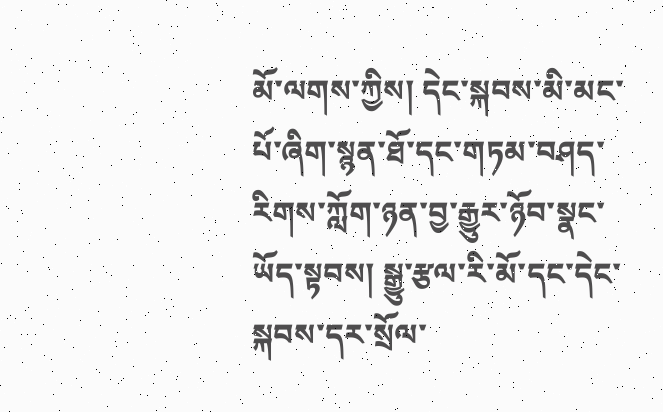མོ་ལགས་ཀྱིས། དེང་སྐབས་མི་མང་པོ་ཞིག་སྙན་ཐོ་དང་གཏམ་བཤད་རིགས་ཀློག་ཉན་བྱ་རྒྱུར་ཉོབ་སྣང་ཡོད་སྟབས། སྒྱུ་རྩལ་རི་མོ་དང་དེང་སྐབས་དར་སྲོལ་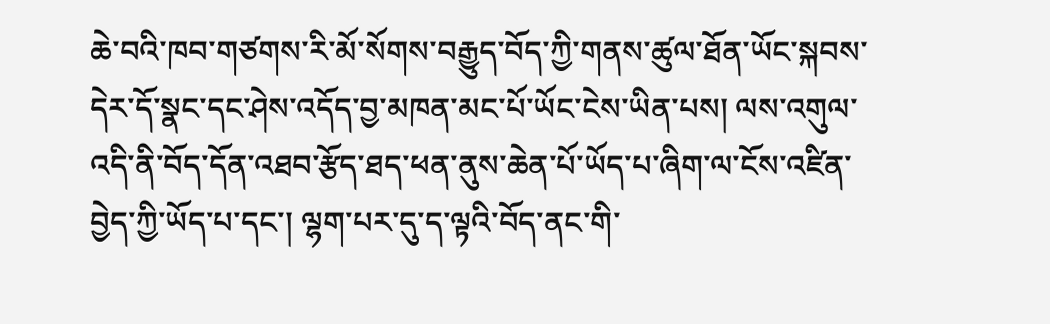ཆེ་བའི་ཁབ་གཙགས་རི་མོ་སོགས་བརྒྱུད་བོད་ཀྱི་གནས་ཚུལ་ཐོན་ཡོང་སྐབས་དེར་དོ་སྣང་དང་ཤེས་འདོད་བྱ་མཁན་མང་པོ་ཡོང་ངེས་ཡིན་པས། ལས་འགུལ་འདི་ནི་བོད་དོན་འཐབ་རྩོད་ཐད་ཕན་ནུས་ཆེན་པོ་ཡོད་པ་ཞིག་ལ་ངོས་འཛིན་བྱེད་ཀྱི་ཡོད་པ་དང་། ལྷག་པར་དུ་ད་ལྟའི་བོད་ནང་གི་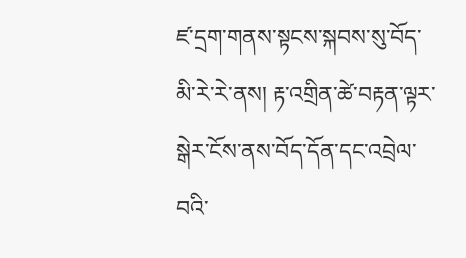ཛ་དྲག་གནས་སྟངས་སྐབས་སུ་བོད་མི་རེ་རེ་ནས། རྟ་འགྲིན་ཚེ་བརྟན་ལྟར་སྒེར་ངོས་ནས་བོད་དོན་དང་འབྲེལ་བའི་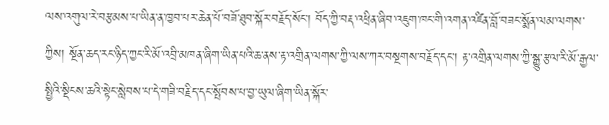ལས་འགུལ་རེ་བརྩམས་པ་ཡིན་ན་ཁྱབ་པར་ཆེན་པོ་བཟོ་ཐུབ་སྐོར་བརྗོད་སོང་། བོད་ཀྱི་བརྡ་འཕྲིན་ཞིབ་འཇུག་ཁང་གི་འགན་འཛིན་བློ་བཟང་སྨོན་ལམ་ལགས་ཀྱིས། སྔོན་ཆད་རང་ཉིད་ཀྱང་རི་མོ་འབྲི་མཁན་ཞིག་ཡིན་པའི་ཆ་ནས་རྟ་འགྲིན་ལགས་ཀྱི་ལས་ཀར་བསྔགས་བརྗོད་དང་། རྟ་འགྲིན་ལགས་ཀྱི་སྒྱུ་རྩལ་རི་མོ་རྒྱལ་སྤྱིའི་སྡིངས་ཆའི་སྟེང་སླེབས་པ་དེ་གཟི་བརྗིད་དང་སྤོབས་པ་བྱ་ཡུལ་ཞིག་ཡིན་སྐོར་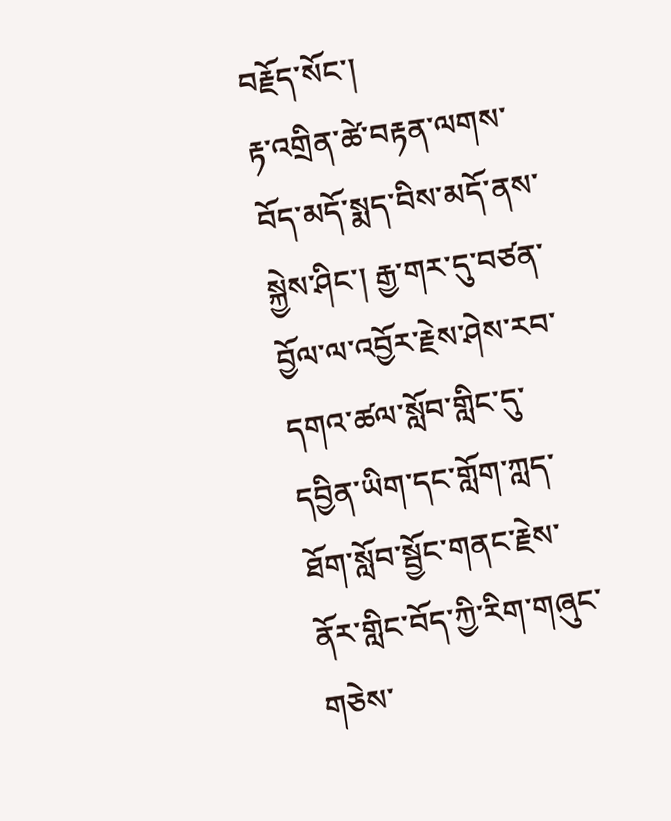བརྗོད་སོང་།
རྟ་འགྲིན་ཚེ་བརྟན་ལགས་བོད་མདོ་སྨད་བིས་མདོ་ནས་སྐྱེས་ཤིང་། རྒྱ་གར་དུ་བཙན་བྱོལ་ལ་འབྱོར་རྗེས་ཤེས་རབ་དགའ་ཚལ་སློབ་གླིང་དུ་དབྱིན་ཡིག་དང་གློག་ཀླད་ཐོག་སློབ་སྦྱོང་གནང་རྗེས་ནོར་གླིང་བོད་ཀྱི་རིག་གཞུང་གཅེས་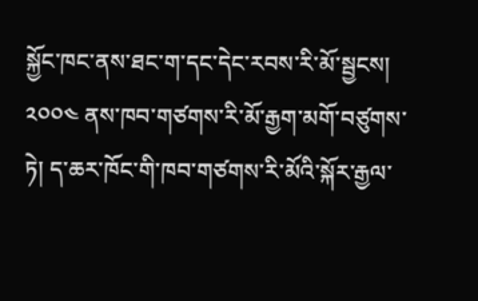སྐྱོང་ཁང་ནས་ཐང་ག་དང་དེང་རབས་རི་མོ་སྦྱངས། ༢༠༠༤ ནས་ཁབ་གཙགས་རི་མོ་རྒྱག་མགོ་བཙུགས་ཏེ། ད་ཆར་ཁོང་གི་ཁབ་གཙགས་རི་མོའི་སྐོར་རྒྱལ་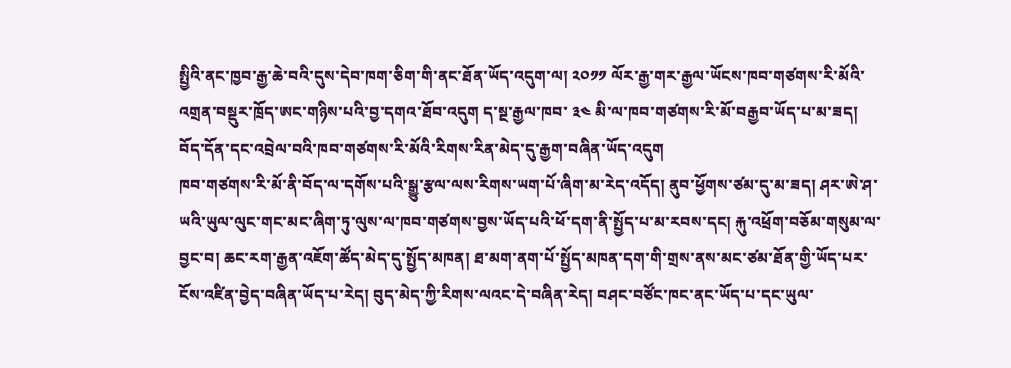སྤྱིའི་ནང་ཁྱབ་རྒྱ་ཆེ་བའི་དུས་དེབ་ཁག་ཅིག་གི་ནང་ཐོན་ཡོད་འདུག་ལ། ༢༠༡༡ ལོར་རྒྱ་གར་རྒྱལ་ཡོངས་ཁབ་གཙགས་རི་མོའི་འགྲན་བསྡུར་ཁྲོད་ཨང་གཉིས་པའི་བྱ་དགའ་ཐོབ་འདུག ད་སྔ་རྒྱལ་ཁབ་ ༣༤ མི་ལ་ཁབ་གཙགས་རི་མོ་བརྒྱབ་ཡོད་པ་མ་ཟད། བོད་དོན་དང་འབྲེལ་བའི་ཁབ་གཙགས་རི་མོའི་རིགས་རིན་མེད་དུ་རྒྱག་བཞིན་ཡོད་འདུག
ཁབ་གཙགས་རི་མོ་ནི་བོད་ལ་དགོས་པའི་སྒྱུ་རྩལ་ལས་རིགས་ཡག་པོ་ཞིག་མ་རེད་འདོད། ནུབ་ཕྱོགས་ཙམ་དུ་མ་ཟད། ཤར་ཨེ་ཤ་ཡའི་ཡུལ་ལུང་གང་མང་ཞིག་ཏུ་ལུས་ལ་ཁབ་གཙགས་བྱས་ཡོད་པའི་ཕོ་དག་ནི་སྤྱོད་པ་མ་རབས་དང། རྐུ་འཕྲོག་བཅོམ་གསུམ་ལ་བྱང་བ། ཆང་རག་རྒྱན་འཇོག་ཚོད་མེད་དུ་སྤྱོད་མཁན། ཐ་མག་ནག་པོ་སྤྱོད་མཁན་དག་གི་གྲས་ནས་མང་ཙམ་ཐོན་གྱི་ཡོད་པར་ངོས་འཛིན་བྱེད་བཞིན་ཡོད་པ་རེད། བུད་མེད་ཀྱི་རིགས་ལའང་དེ་བཞིན་རེད། བཤང་བཙོང་ཁང་ནང་ཡོད་པ་དང་ཡུལ་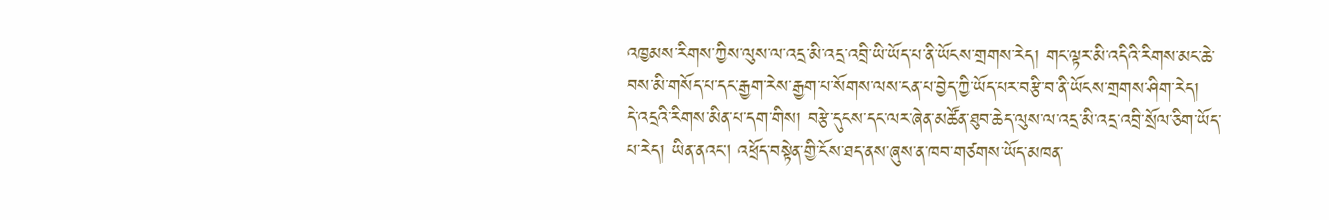འཁྱམས་རིགས་ཀྱིས་ལུས་ལ་འདྲ་མི་འདྲ་འབྲི་ཡི་ཡོད་པ་ནི་ཡོངས་གྲགས་རེད། གང་ལྟར་མི་འདིའི་རིགས་མང་ཆེ་བས་མི་གསོད་པ་དང་རྒྱག་རེས་རྒྱག་པ་སོགས་ལས་ངན་པ་བྱེད་ཀྱི་ཡོད་པར་བརྩི་བ་ནི་ཡོངས་གྲགས་ཤིག་རེད།
དེ་འདྲའི་རིགས་མིན་པ་དག་གིས། བརྩེ་དུངས་དང་ལར་ཞེན་མཚོན་ཐུབ་ཆེད་ལུས་ལ་འདྲ་མི་འདྲ་འབྲི་སྲོལ་ཅིག་ཡོད་པ་རེད། ཡིན་ནའང། འཕྲོད་བསྟེན་གྱི་ངོས་ཐད་ནས་ཞུས་ན་ཁབ་གཙགས་ཡོད་མཁན་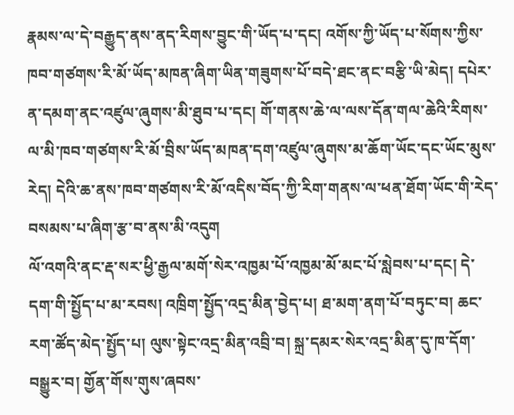རྣམས་ལ་དེ་བརྒྱུད་ནས་ནད་རིགས་བྱུང་གི་ཡོད་པ་དང། འགོས་ཀྱི་ཡོད་པ་སོགས་ཀྱིས་ཁབ་གཙགས་རི་མོ་ཡོད་མཁན་ཞིག་ཡིན་གཟུགས་པོ་བདེ་ཐང་ནང་བརྩི་ཡི་མེད། དཔེར་ན་དམག་ནང་འཛུལ་ཞུགས་མི་ཐུབ་པ་དང། གོ་གནས་ཆེ་ལ་ལས་དོན་གལ་ཆེའི་རིགས་ལ་མི་ཁབ་གཙགས་རི་མོ་བྲིས་ཡོད་མཁན་དག་འཛུལ་ཞུགས་མ་ཆོག་ཡོང་དང་ཡོང་མུས་རེད། དེའི་ཆ་ནས་ཁབ་གཙགས་རི་མོ་འདིས་བོད་ཀྱི་རིག་གནས་ལ་ཕན་ཐོག་ཡོང་གི་རེད་བསམས་པ་ཞིག་རྩ་བ་ནས་མི་འདུག
ལོ་འགའི་ནང་རྡ་སར་ཕྱི་རྒྱལ་མགོ་སེར་འཁྱམ་པོ་འཁྱམ་མོ་མང་པོ་སླེབས་པ་དང། དེ་དག་གི་སྤྱོད་པ་མ་རབས། འཁྲིག་སྤྱོད་འདྲ་མིན་བྱེད་པ། ཐ་མག་ནག་པོ་བཏུང་བ། ཆང་རག་ཚོད་མེད་སྤྱོད་པ། ལུས་སྟེང་འདྲ་མིན་འབྲི་བ། སྐྲ་དམར་སེར་འདྲ་མིན་དུ་ཁ་དོག་བསྒྱུར་བ། གྱོན་གོས་གུས་ཞབས་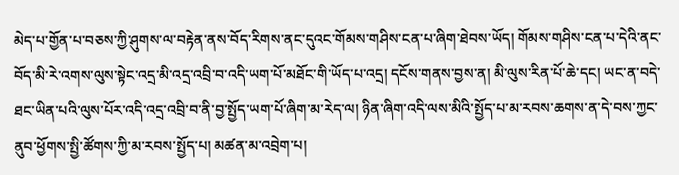མེད་པ་གྱོན་པ་བཅས་ཀྱི་ཤུགས་ལ་བརྟེན་ནས་བོད་རིགས་ནང་དུའང་གོམས་གཤིས་ངན་པ་ཞིག་ཐེབས་ཡོད། གོམས་གཤིས་ངན་པ་དེའི་ནང་བོད་མི་རེ་འགས་ལུས་སྟེང་འདྲ་མི་འདྲ་འབྲི་བ་འདི་ཡག་པོ་མཐོང་གི་ཡོད་པ་འདྲ། དངོས་གནས་བྱས་ན། མི་ལུས་རིན་པོ་ཆེ་དང། ཡང་ན་བདེ་ཐང་ཡིན་པའི་ལུས་པོར་འདི་འདྲ་འབྲི་བ་ནི་བྱ་སྤྱོད་ཡག་པོ་ཞིག་མ་རེད་ལ། ཉིན་ཞིག་འདི་ལས་མིའི་སྤྱོད་པ་མ་རབས་ཆགས་ན་དེ་བས་ཀྱང་ནུབ་ཕྱོགས་སྤྱི་ཚོགས་ཀྱི་མ་རབས་སྤྱོད་པ། མཚན་མ་འབྲེག་པ།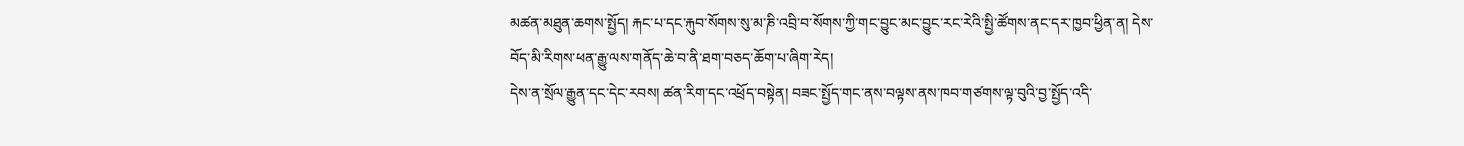མཚན་མཐུན་ཆགས་སྤྱོད། རྐང་པ་དང་རྐུབ་སོགས་སུ་མ་ཎི་འབྲི་བ་སོགས་ཀྱི་གང་བྱུང་མང་བྱུང་རང་རེའི་སྤྱི་ཚོགས་ནང་དར་ཁྱབ་ཕྱིན་ན། དེས་བོད་མི་རིགས་ཕན་རྒྱུ་ལས་གནོད་ཆེ་བ་ནི་ཐག་བཅད་ཆོག་པ་ཞིག་རེད།
དེས་ན་སྲོལ་རྒྱུན་དང་དེང་རབས། ཚན་རིག་དང་འཕྲོད་བསྟེན། བཟང་སྤྱོད་གང་ནས་བལྟས་ནས་ཁབ་གཙགས་ལྟ་བུའི་བྱ་སྤྱོད་འདི་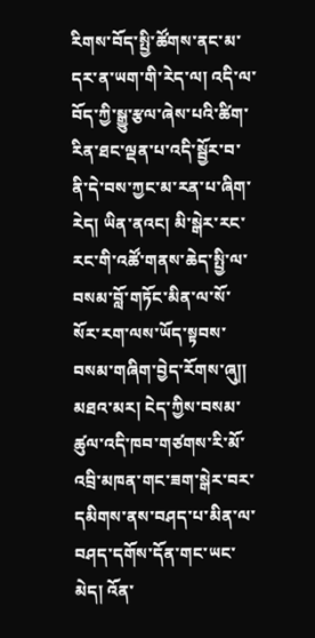རིགས་བོད་སྤྱི་ཚོགས་ནང་མ་དར་ན་ཡག་གི་རེད་ལ། འདི་ལ་བོད་ཀྱི་སྒྱུ་རྩལ་ཞེས་པའི་ཚིག་རིན་ཐང་ལྡན་པ་འདི་སྦྱོར་བ་ནི་དེ་བས་ཀྱང་མ་རན་པ་ཞིག་རེད། ཡིན་ནའང། མི་སྒེར་རང་རང་གི་འཚོ་གནས་ཆེད་སྤྱི་ལ་བསམ་བློ་གཏོང་མིན་ལ་སོ་སོར་རག་ལས་ཡོད་སྟབས་བསམ་གཞིག་བྱེད་རོགས་ཞུ།།
མཐའ་མར། ངེད་ཀྱིས་བསམ་ཚུལ་འདི་ཁབ་གཙགས་རི་མོ་འབྲི་མཁན་གང་ཟག་སྒེར་བར་དམིགས་ནས་བཤད་པ་མིན་ལ་བཤད་དགོས་དོན་གང་ཡང་མེད། འོན་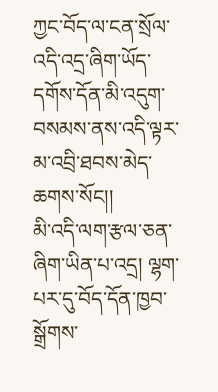ཀྱང་བོད་ལ་ངན་སྲོལ་འདི་འདྲ་ཞིག་ཡོད་དགོས་དོན་མི་འདུག་བསམས་ནས་འདི་ལྟར་མ་འབྲི་ཐབས་མེད་ཆགས་སོང།།
མི་འདི་ལག་རྩལ་ཅན་ཞིག་ཡིན་པ་འདྲ། ལྷག་པར་དུ་བོད་དོན་ཁྱབ་སྒྲོགས་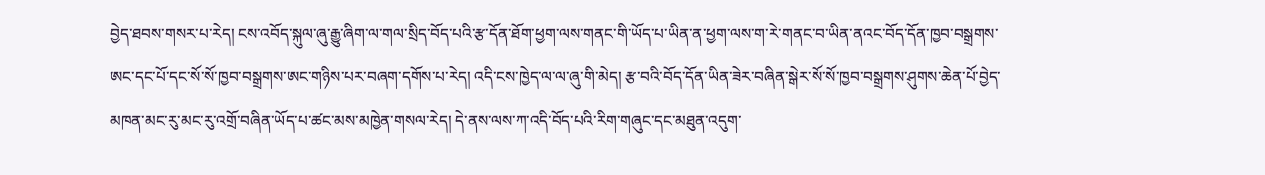བྱེད་ཐབས་གསར་པ་རེད། ངས་འབོད་སྐུལ་ཞུ་རྒྱུ་ཞིག་ལ་གལ་སྲིད་བོད་པའི་རྩ་དོན་ཐོག་ཕྱག་ལས་གནང་གི་ཡོད་པ་ཡིན་ན་ཕྱག་ལས་ག་རེ་གནང་བ་ཡིན་ནའང་བོད་དོན་ཁྱབ་བསྒྲགས་ཨང་དང་པོ་དང་སོ་སོ་ཁྱབ་བསྒྲགས་ཨང་གཉིས་པར་བཞག་དགོས་པ་རེད། འདི་ངས་ཁྱེད་ལ་ལ་ཞུ་གི་མེད། རྩ་བའི་བོད་དོན་ཡིན་ཟེར་བཞིན་སྒེར་སོ་སོ་ཁྱབ་བསྒྲགས་ཤུགས་ཆེན་པོ་བྱེད་མཁན་མང་རུ་མང་རུ་འགྲོ་བཞིན་ཡོད་པ་ཚང་མས་མཁྱེན་གསལ་རེད། དེ་ནས་ལས་ཀ་འདི་བོད་པའི་རིག་གཞུང་དང་མཐུན་འདུག་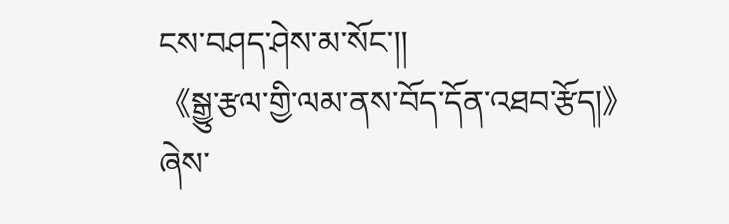ངས་བཤད་ཤེས་མ་སོང་།།
《སྒྱུ་རྩལ་གྱི་ལམ་ནས་བོད་དོན་འཐབ་རྩོད།》
ཞེས་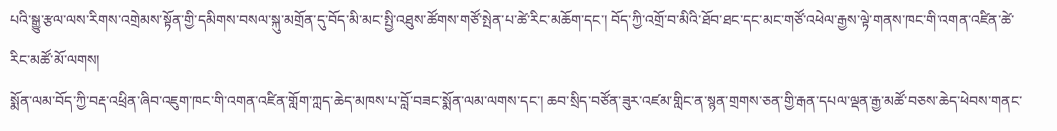པའི་སྒྱུ་རྩལ་ལས་རིགས་འགྲེམས་སྟོན་གྱི་དམིགས་བསལ་སྐུ་མགྲོན་དུ་བོད་མི་མང་སྤྱི་འཐུས་ཚོགས་གཙོ་སྤེན་པ་ཚེ་རིང་མཆོག་དང་། བོད་ཀྱི་འགྲོ་བ་མིའི་ཐོབ་ཐང་དང་མང་གཙོ་འཕེལ་རྒྱས་ལྟེ་གནས་ཁང་གི་འགན་འཛིན་ཚེ་རིང་མཚོ་མོ་ལགས།
སྨོན་ལམ་བོད་ཀྱི་བརྡ་འཕྲིན་ཞིབ་འཇུག་ཁང་གི་འགན་འཛིན་གློག་ཀླད་ཆེད་མཁས་པ་བློ་བཟང་སྨོན་ལམ་ལགས་དང་། ཆབ་སྲིད་བཙོན་ཟུར་འཛམ་གླིང་ན་སྙན་གྲགས་ཅན་གྱི་རྒན་དཔལ་ལྡན་རྒྱ་མཚོ་བཅས་ཆེད་ཕེབས་གནང་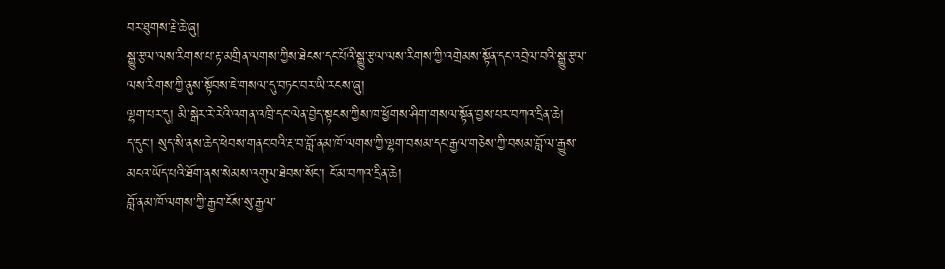བར་ཐུགས་རྗེ་ཆེ་ཞུ།
སྒྱུ་རྩལ་ལས་རིགས་པ་རྟ་མགྲིན་ལགས་ཀྱིས་ཐེངས་དང་པོའི་སྒྱུ་རྩལ་ལས་རིགས་ཀྱི་འགྲེམས་སྟོན་དང་འབྲེལ་བའི་སྒྱུ་རྩལ་ལས་རིགས་ཀྱི་ནུས་སྟོབས་ཇེ་གསལ་དུ་བཏང་བར་ཡི་རངས་ཞུ།
ལྷག་པར་དུ། མི་སྒེར་རེ་རེའི་འགན་འཁྲི་དང་ལེན་བྱེད་སྟངས་ཀྱིས་ཁ་ཕྱོགས་ཤིག་གསལ་སྟོན་བྱས་པར་བཀའ་དྲིན་ཆེ།
ད་དུང་། སུད་སི་ནས་ཆེད་ཕེབས་གནང་བའི་རྔ་བ་བློ་ནམ་ཁོ་ལགས་ཀྱི་ལྷག་བསམ་དང་རྒྱལ་གཅེས་ཀྱི་བསམ་བློ་ལ་རྒྱུས་མངའ་ཡོད་པའི་ཐོག་ནས་སེམས་འགུལ་ཐེབས་སོང་། ངོ་མ་བཀའ་དྲིན་ཆེ།
བློ་ནམ་ཁོ་ལགས་ཀྱི་རྒྱབ་ངོས་སུ་རྒྱལ་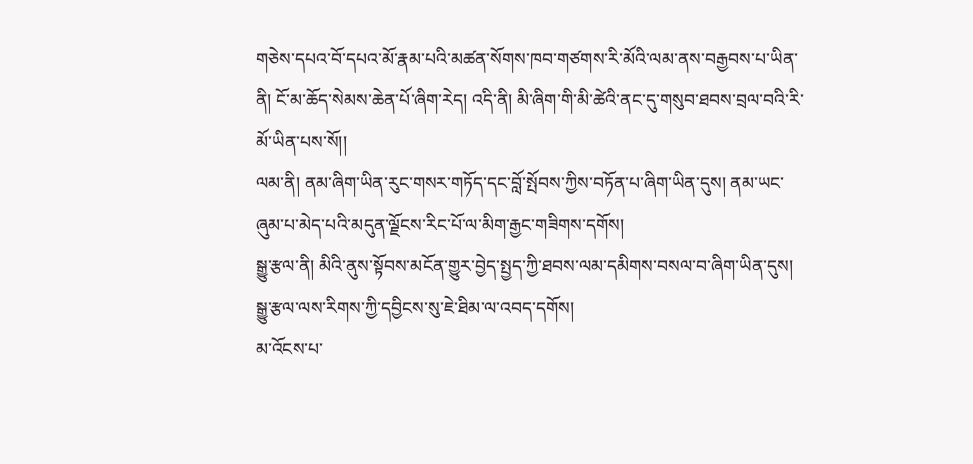གཅེས་དཔའ་བོ་དཔའ་མོ་རྣམ་པའི་མཚན་སོགས་ཁབ་གཙགས་རི་མོའི་ལམ་ནས་བརྒྱབས་པ་ཡིན་ནི། ངོ་མ་ཆོད་སེམས་ཆེན་པོ་ཞིག་རེད། འདི་ནི། མི་ཞིག་གི་མི་ཚེའི་ནང་དུ་གསུབ་ཐབས་བྲལ་བའི་རི་མོ་ཡིན་པས་སོ།།
ལམ་ནི། ནམ་ཞིག་ཡིན་རུང་གསར་གཏོད་དང་བློ་སྤོབས་ཀྱིས་བཏོན་པ་ཞིག་ཡིན་དུས། ནམ་ཡང་ཞུམ་པ་མེད་པའི་མདུན་ལྗོངས་རིང་པོ་ལ་མིག་རྒྱང་གཟིགས་དགོས།
སྒྱུ་རྩལ་ནི། མིའི་ནུས་སྟོབས་མངོན་གྱུར་བྱེད་སྤྱད་ཀྱི་ཐབས་ལམ་དམིགས་བསལ་བ་ཞིག་ཡིན་དུས། སྒྱུ་རྩལ་ལས་རིགས་ཀྱི་དབྱིངས་སུ་ཇེ་ཐིམ་ལ་འབད་དགོས།
མ་འོངས་པ་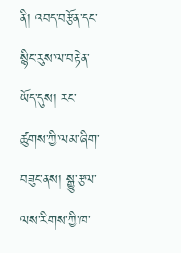ནི། འབད་བརྩོན་དང་སྙིང་རུས་ལ་བརྟེན་ཡོད་དུས། རང་ཚུགས་ཀྱི་ལམ་ཞིག་བཟུང་ནས། སྒྱུ་རྩལ་ལས་རིགས་ཀྱི་ཁ་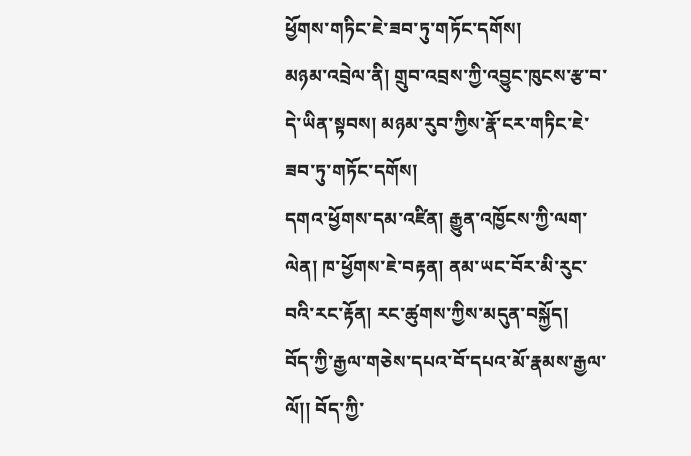ཕྱོགས་གཏིང་ཇེ་ཟབ་ཏུ་གཏོང་དགོས།
མཉམ་འབྲེལ་ནི། གྲུབ་འབྲས་ཀྱི་འབྱུང་ཁུངས་རྩ་བ་དེ་ཡིན་སྟབས། མཉམ་རུབ་ཀྱིས་རྣོ་ངར་གཏིང་ཇེ་ཟབ་ཏུ་གཏོང་དགོས།
དགའ་ཕྱོགས་དམ་འཛིན། རྒྱུན་འཁྱོངས་ཀྱི་ལག་ལེན། ཁ་ཕྱོགས་ཇེ་བརྟན། ནམ་ཡང་བོར་མི་རུང་བའི་རང་རྟོན། རང་ཚུགས་ཀྱིས་མདུན་བསྐྱོད།
བོད་ཀྱི་རྒྱལ་གཅེས་དཔའ་བོ་དཔའ་མོ་རྣམས་རྒྱལ་ལོ།། བོད་ཀྱི་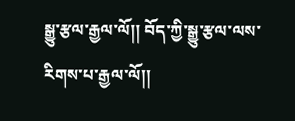སྒྱུ་རྩལ་རྒྱལ་ལོ།། བོད་ཀྱི་སྒྱུ་རྩལ་ལས་རིགས་པ་རྒྱལ་ལོ།།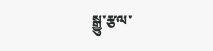སྒྱུ་རྩལ་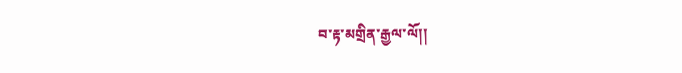བ་རྟ་མགྲིན་རྒྱལ་ལོ།།